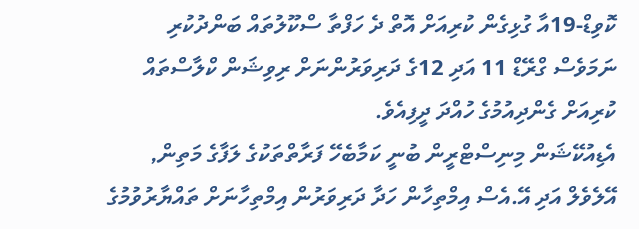ކޮވިޑް-19އާ ގުޅިގެން ކުރިއަށް އޮތް ދެ ހަފްތާ ސްކޫލުތައް ބަންދުކުރި ނަމަވެސް ގްރޭޑް 11 އަދި 12ގެ ދަރިވަރުންނަށް ރިވިޝަން ކްލާސްތައް ކުރިއަށް ގެންދިއުމުގެ ހުއްދަ ދީފިއެވެ.
އެޑިއުކޭޝަން މިނިސްޓްރީން ބުނީ ކަމާބެހޭ ފަރާތްތަކުގެ ލަފާގެ މަތިން, އޭލެވެލް އަދި އޭ.އެސް އިމްތިހާން ހަދާ ދަރިވަރުން އިމްތިހާނަށް ތައްޔާރުވުމުގެ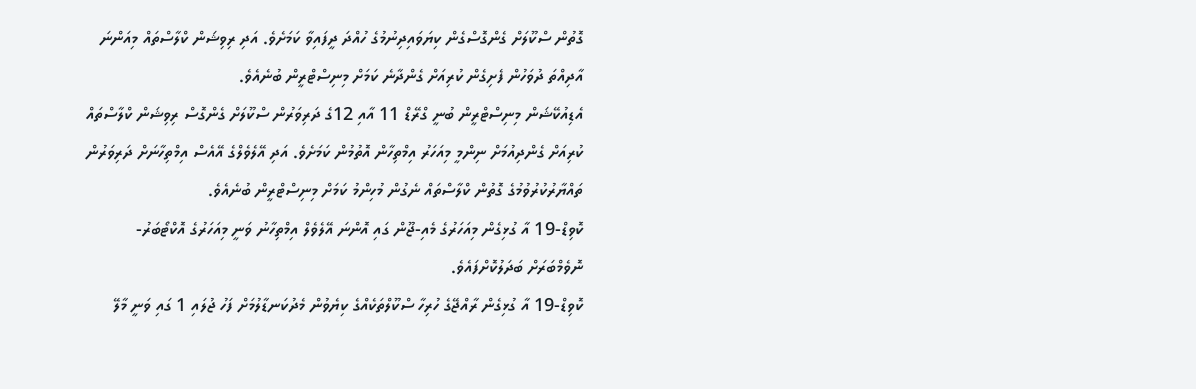ގޮތުން ސްކޫލަށް ގެންގޮސްގެން ކިޔަވައިދިނުމުގެ ހުއްދަ ދީފައިވާ ކަމަށެވެ. އަދި ރިވިޝަން ކްލާސްތައް މިއަންނަ އާދިއްތަ ދުވަހުން ފެށިގެން ކުރިއަށް ގެންދާނެ ކަމަށް މިނިސްޓްރީން ބުނެއެވެ.
އެޑިއުކޭޝަން މިނިސްޓްރީން ބުނީ ގްރޭޑް 11 އާއި 12ގެ ދަރިވަރުން ސްކޫލަށް ގެންގޮސް ރިވިޝަން ކްލާސްތައް ކުރިއަށް ގެންދިއުމަށް ނިންމީ މިއަހަރު އިމްތިހާން އޮތުމުން ކަމަށެވެ. އަދި އޭލެވެލްގެ އޭއެސް އިމްތިހާނަށް ދަރިވަރުން ތައްޔާރުކުރުވުމުގެ ގޮތުން ކްލާސްތައް ނެގުން މުހިންމު ކަމަށް މިނިސްޓްރީން ބުނެއެވެ.
ކޮވިޑް-19 އާ ގުޅިގެން މިއަހަރުގެ މެއި-ޖޫން ގައި އޮންނަ އޭލެވެލް އިމްތިހާނު ވަނީ މިއަހަރުގެ އޮކްޓޯބަރު-ނޮވެމްބަރަށް ބަދަލުކޮށްފައެވެ.
ކޮވިޑް-19 އާ ގުޅިގެން ރާއްޖޭގެ ހުރިހާ ސްކޫލްތަކެއްގެ ކިޔެވުން މެދުކަނޑާލުމަށް ފަހު ޖުލައި 1 ގައި ވަނީ މާލޭ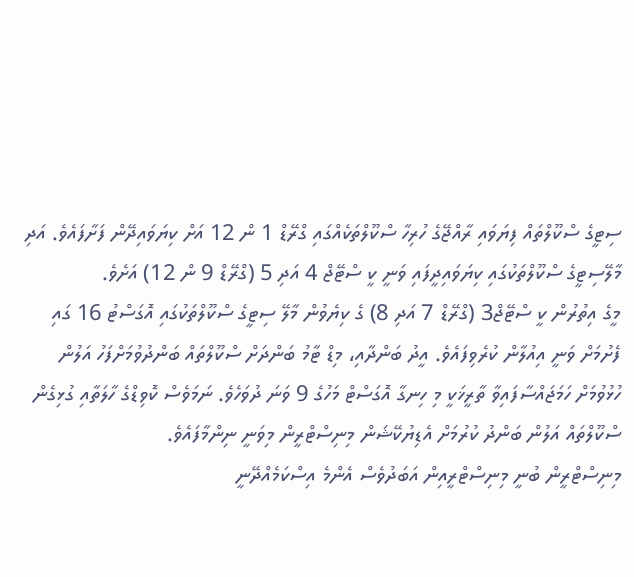ސިޓީގެ ސްކޫލްތައް ފިޔަވައި ރާއްޖޭގެ ހުރިހާ ސްކޫލްތަކެއްގައި ގްރޭޑް 1 ން 12 އަށް ކިޔަވައިދޭން ފަށާފައެވެ. އަދި މާލޭސިޓީގެ ސްކޫލްތަކުގައި ކިޔަވައިދީފައި ވަނީ ކީ ސްޓޭޖް 4 އަދި 5 (ގްރޭޑް 9 ން 12) އަށެވެ.
މީގެ އިތުރުން ކީ ސްޓޭޖް3 (ގްރޭޑް 7 އަދި 8) ގެ ކިޔެވުން މާލޭ ސިޓީގެ ސްކޫލްތަކުގައި އޮގަސްޓު 16 ގައި ފެށުމަށް ވަނީ އިއުލާން ކުރެވިފައެވެ. އީދު ބަންދާއި، މިޑް ޓާމު ބަންދަށް ސްކޫލްތައް ބަންދުވުމަށްފަހު އަލުން ހުޅުވުމަށް ހަމަޖައްސާފައިވާ ތާރީޚަކީ މި ހިނގާ އޮގަސްޓް މަހުގެ 9 ވަނަ ދުވަހެވެ. ނަމަވެސް ކޮވިޑްގެ ހާލަތާއި ގުޅިގެން ސްކޫލްތައް އަލުން ބަންދު ކުރުމަށް އެޑިޔުކޭޝަން މިނިސްޓްރީން މިވަނީ ނިންމާފައެވެ.
މިނިސްޓްރީން ބުނީ މިނިސްޓްރީއިން އަބަދުވެސް އެންމެ އިސްކަމެއްދޭނީ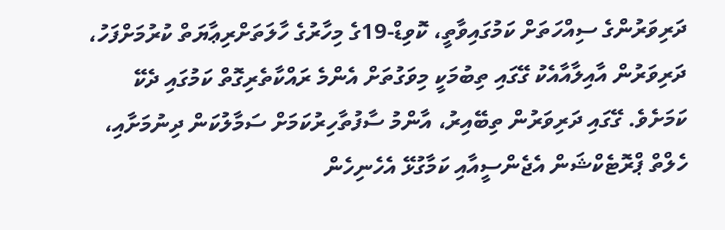ދަރިވަރުންގެ ސިއްހަތަށް ކަމުގައިވާތީ، ކޮވިޑް-19ގެ މިހާރުގެ ހާލަތަށްރިޢާޔަތް ކުރުމަށްފަހު، ދަރިވަރުން އާއިލާއާއެކު ގޭގައި ތިބުމަކީ މިވަގުތަށް އެންމެ ރައްކާތެރިގޮތް ކަމުގައި ދެކޭ ކަމަށެވެ. ގޭގައި ދަރިވަރުން ތިބޭއިރު، އާންމު ސާފުތާހިރުކަމަށް ސަމާލުކަން ދިނުމަށާއި، ހެލްތް ޕްރޮޓެކްޝަން އެޖެންސީއާއި ކަމާގުޅޭ އެހެނިހެން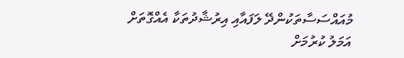މުއައްސަސާތަކުންދޭ ލަފައާއި އިރުޝާދުތަކާ އެއްގޮތަށް އަމަލު ކުރުމަށް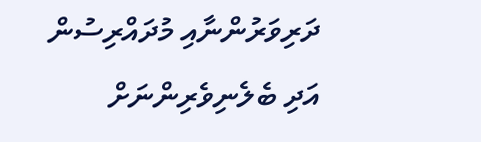ދަރިވަރުންނާއި މުދައްރިސުން އަދި ބެލެނިވެރިންނަށް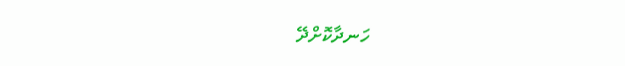ހަނދާކޮށްދޭ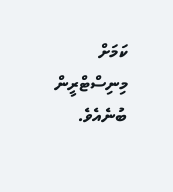ކަމަށް މިނިސްޓްރީން ބުނެއެވެ.